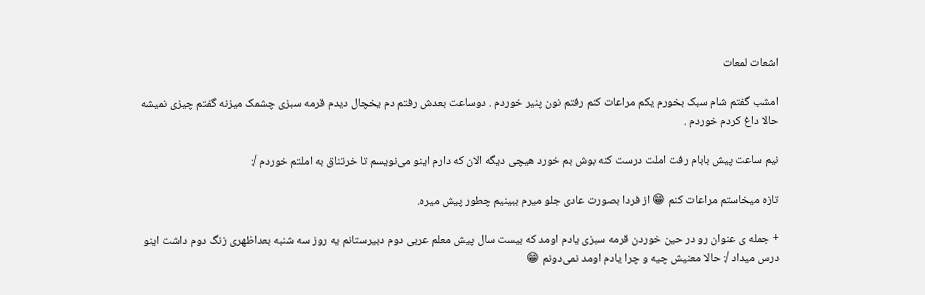اشعات لمعات

امشب گفتم شام سبک بخورم یکم مراعات کنم رفتم نون پنیر خوردم . دوساعت بعدش رفتم دم یخچال دیدم قرمه سبزی چشمک میزنه گفتم چیزی نمیشه حالا داغ کردم خوردم .

نیم ساعت پیش بابام رفت املت درست کنه بوش بم خورد هیچی دیگه الان که دارم اینو می‌نویسم تا خرتناق به املتم خوردم /:

تازه میخاستم مراعات کنم 😁 از فردا بصورت عادی جلو میرم ببینیم چطور پیش میره.

+ جمله ی عنوان رو در حین خوردن قرمه سبزی یادم اومد که بیست سال پیش معلم عربی دوم دبیرستانم یه روز سه شنبه بعداظهری زنگ دوم داشت اینو درس میداد /: حالا معنیش چیه و چرا یادم اومد نمی‌دونم 😁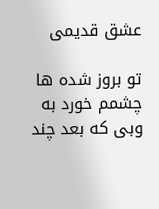عشق قدیمی

تو بروز شده ها چشمم خورد به وبی که بعد چند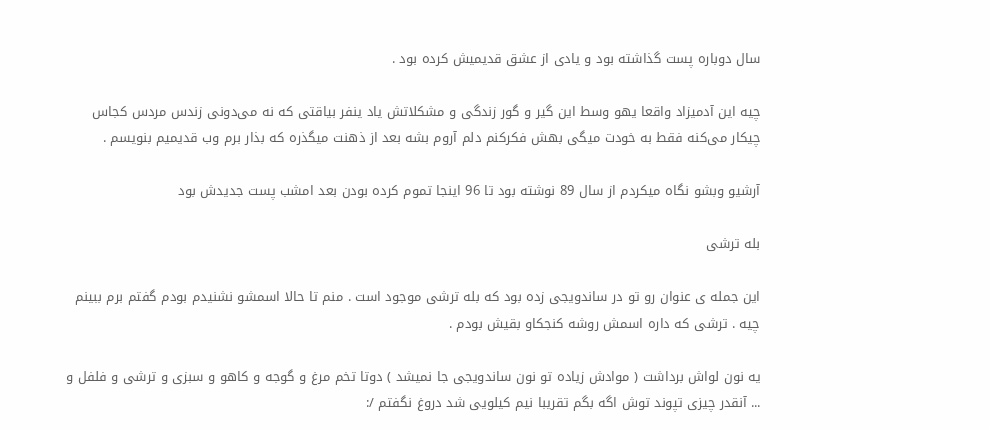سال دوباره پست گذاشته بود و یادی از عشق قدیمیش کرده بود .

چیه این آدمیزاد واقعا یهو وسط این گیر و گور زندگی و مشکلاتش یاد ینفر بیاقتی که نه می‌دونی زندس مردس کجاس چیکار می‌کنه فقط به خودت میگی بهش فکرکنم دلم آروم بشه بعد از ذهنت میگذره که بذار برم وب قدیمیم بنویسم .

آرشیو وبشو نگاه میکردم از سال 89 نوشته بود تا 96 اینجا تموم کرده بودن بعد امشب پست جدیدش بود

بله ترشی

این جمله ی عنوان رو تو در ساندویجی زده بود که بله ترشی موجود است . منم تا حالا اسمشو نشنیدم بودم گفتم برم ببینم چیه . ترشی که داره اسمش روشه کنجکاو بقیش بودم .

یه نون لواش برداشت ( موادش زیاده تو نون ساندویجی جا نمیشد ) دوتا تخم مرغ و گوجه و کاهو و سبزی و ترشی و فلفل و ... آنقدر چیزی تپوند توش اگه بگم تقریبا نیم کیلویی شد دروغ نگفتم /: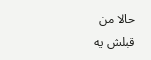حالا من قبلش یه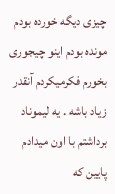چیزی دیگه خورده بودم مونده بودم اینو چیجوری بخورم فکرمیکردم آنقدر زیاد باشه . یه لیموناد برداشتم با اون میدادم پایین که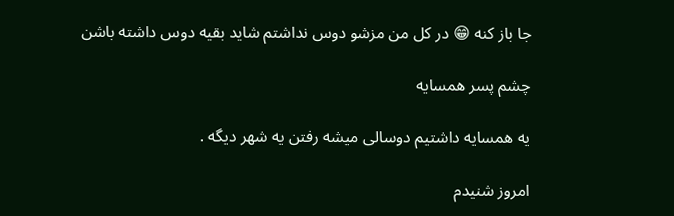جا باز کنه 😁 در کل من مزشو دوس نداشتم شاید بقیه دوس داشته باشن

چشم پسر همسایه

یه همسایه داشتیم دوسالی میشه رفتن یه شهر دیگه .

امروز شنیدم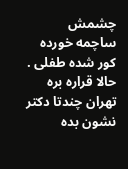چشمش ساچمه خورده کور شده طفلی . حالا قراره بره تهران چندتا دکتر نشون بده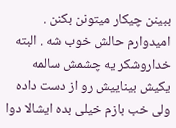ببینن چیکار میتونن بکنن . امیدوارم حالش خوب شه . البته خداروشکر یه چشمش سالمه یکیش بیناییش رو از دست داده ولی خب بازم خیلی بده ایشالا دوا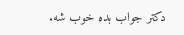دکتر جواب بده خوب شه.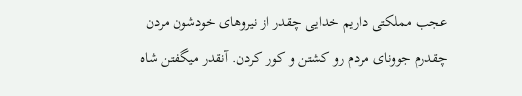عجب مملکتی داریم خدایی چقدر از نیروهای خودشون مردن چقدرم جوونای مردم رو کشتن و کور کردن. آنقدر میگفتن شاه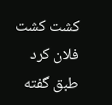کشت کشت فلان کرد طبق گفته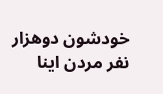خودشون دوهزار نفر مردن اینا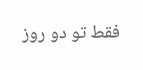فقط تو دو روز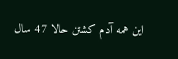این همه آدم کشتن حالا 47 سال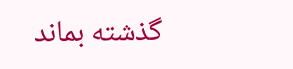گذشته بماند